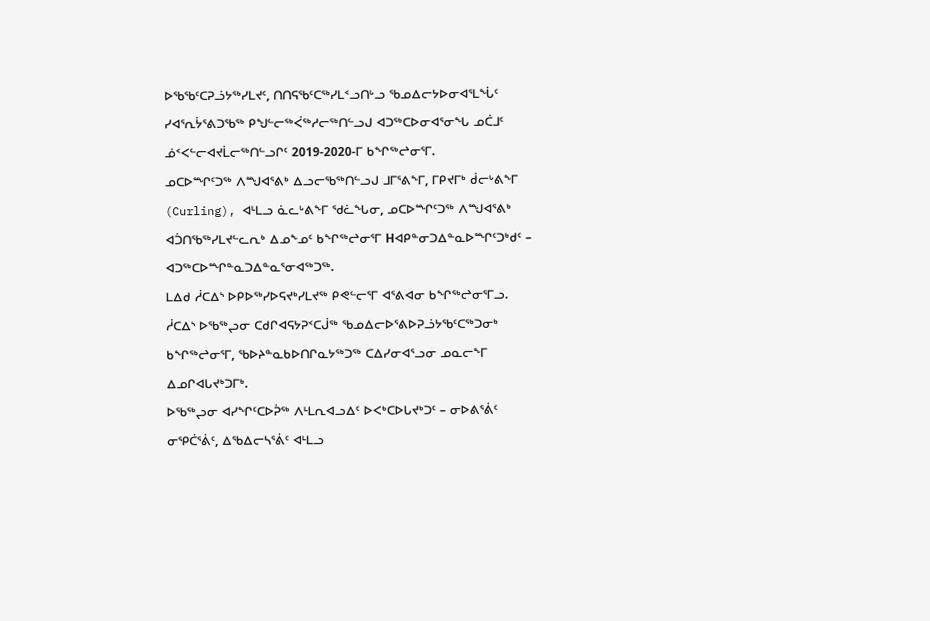ᐅᖃᖃᑦᑕᕈᓘᔭᖅᓯᒪᔪᑦ, ᑎᑎᕋᖃᑦᑕᖅᓯᒪᑉᓗᑎᒡᓗ ᖃᓄᐃᓕᔭᐅᓂᐊᕐᒪᖔᑦ ᓯᐊᕐᕆᔮᕐᕕᑐᖃᖅ ᑭᖑᓪᓕᖅᐹᖅᓱᓕᖅᑎᓪᓗᒍ ᐊᑐᖅᑕᐅᓂᐊᕐᓂᖓ ᓄᑖᒧᑦ ᓅᑉᐸᓪᓕᐊᔪᒫᓕᖅᑎᓪᓗᒋᑦ 2019-2020-ᒥ ᑲᖏᖅᖠᓂᕐᒥ.
ᓄᑕᐅᙱᑦᑐᖅ ᐱᙳᐊᕐᕕᒃ ᐃᓗᓕᖃᖅᑎᓪᓗᒍ ᒧᒥᕐᕕᖕᒥ, ᒥᑭᔪᒥᒃ ᑰᓕᒡᕕᖕᒥ (Curling), ᐊᒻᒪᓗ ᓈᓚᒡᕕᖕᒥ ᖁᓛᖓᓂ, ᓄᑕᐅᙱᑦᑐᖅ ᐱᙳᐊᕐᕕᒃ ᐊᑑᑎᖃᖅᓯᒪᔪᓪᓚᕆᒃ ᐃᓄᖕᓄᑦ ᑲᖏᖅᖠᓂᕐᒥ Hᐊᑭᓐᓂᑐᐃᓐᓇᐅᙱᑦᑐᒃᑯᑦ – ᐊᑐᖅᑕᐅᙱᓐᓇᑐᐃᓐᓇᕐᓂᐊᖅᑐᖅ.
ᒪᐃᑯ ᓲᑕᐃᔅ ᐅᑭᐅᖅᓯᐅᕋᔪᒃᓯᒪᔪᖅ ᑭᕙᓪᓕᕐᒥ ᐊᕐᕕᐊᓂ ᑲᖏᖅᖠᓂᕐᒥᓗ.
ᓲᑕᐃᔅ ᐅᖃᖅᖢᓂ ᑕᑯᒋᐊᕋᔭᕈᑉᑕᒎᖅ ᖃᓄᐃᓕᐅᕐᕕᐅᕈᓘᔭᖃᑦᑕᖅᑐᓂᒃ ᑲᖏᖅᖠᓂᕐᒥ, ᖃᐅᔨᓐᓇᑲᐅᑎᒋᓇᔭᖅᑐᖅ ᑕᐃᓯᓂᐊᕐᓗᓂ ᓄᓇᓕᖕᒥ ᐃᓄᒋᐊᒐᔪᒃᑐᒥᒃ.
ᐅᖃᖅᖢᓂ ᐊᓯᖏᑦᑕᐅᕉᖅ ᐱᒻᒪᕆᐊᓗᐃᑦ ᐅᐸᒃᑕᐅᒐᔪᒃᑐᑦ – ᓂᐅᕕᕐᕖᑦ ᓂᕿᑖᕐᕖᑦ, ᐃᖃᐃᓕᓴᕐᕖᑦ ᐊᒻᒪᓗ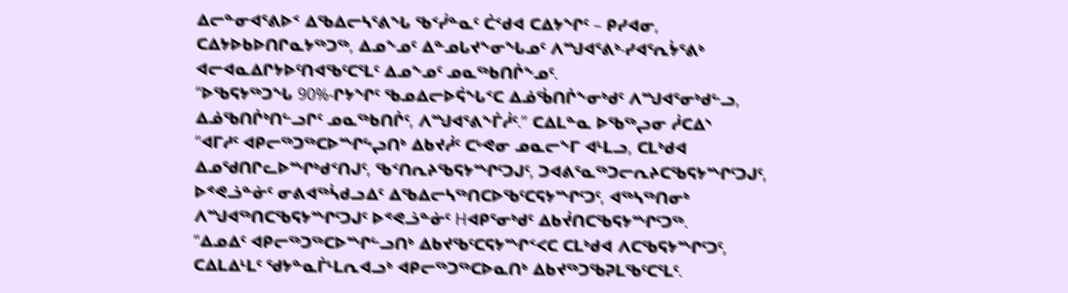ᐃᓕᓐᓂᐊᕐᕕᐅᑉ ᐃᖃᐃᓕᓴᕐᕕᖓ ᖃᑉᓰᓐᓇᑦ ᑖᑉᑯᐊ ᑕᐃᔭᖏᑦ – ᑭᓯᐊᓂ, ᑕᐃᔭᐅᑲᐅᑎᒋᓇᔭᖅᑐᖅ, ᐃᓄᖕᓄᑦ ᐃᓐᓄᒐᔪᖕᓂᖓᓄᑦ ᐱᙳᐊᕐᕕᒃ-ᓯᐊᕐᕆᔮᕐᕕᒃ ᐊᓕᐊᓇᐃᒋᔭᐅᑦᑎᐊᖃᑦᑕᕐᒪᑦ ᐃᓄᖕᓄᑦ ᓄᓇᖅᑲᑎᒌᖕᓄᑦ.
“ᐅᖃᕋᔭᖅᑐᖓ 90%-ᒋᔭᖏᑦ ᖃᓄᐃᓕᐅᕌᖓᑉᑕ ᐃᓅᖄᑎᒌᖕᓂᒃᑯᑦ ᐱᙳᐊᕐᓂᒃᑯᓪᓗ, ᐃᓅᖃᑎᒌᒃᑎᓪᓗᒋᑦ ᓄᓇᖅᑲᑎᒌᑦ, ᐱᙳᐊᕐᕕᖕᒦᓲᑦ.” ᑕᐃᒪᓐᓇ ᐅᖃᖅᖢᓂ ᓲᑕᐃᔅ
“ᐊᒥᓱᑦ ᐊᑭᓕᖅᑐᖅᑕᐅᙱᖦᖢᑎᒃ ᐃᑲᔪᓲᑦ ᑕᒡᕙᓂ ᓄᓇᓕᖕᒥ ᐊᒻᒪᓗ, ᑕᒪᒃᑯᐊ ᐃᓄᖁᑎᒋᓚᐅᙱᒃᑯᑉᑎᒍᑦ, ᖃᑉᑎᕆᔨᖃᕋᔭᙱᑦᑐᒍᑦ, ᑐᐊᕕᕐᓇᖅᑐᓕᕆᔨᑕᖃᕋᔭᙱᑦᑐᒍᑦ, ᐅᕝᕙᓘᓐᓃᑦ ᓂᕕᐊᖅᓵᑯᓗᐃᑦ ᐃᖃᐃᓕᓴᖅᑎᑕᐅᖃᑦᑕᕋᔭᙱᑦᑐᑦ, ᐊᖅᓴᖅᑎᓂᒃ ᐱᙳᐊᖅᑎᑕᖃᕋᔭᙱᑦᑐᒍᑦ ᐅᕝᕙᓘᓐᓃᑦ Hᐊᑭᕐᓂᒃᑯᑦ ᐃᑲᔫᑎᑕᖃᕋᔭᙱᑦᑐᖅ.
“ᐃᓄᐃᑦ ᐊᑭᓕᖅᑐᖅᑕᐅᙱᓪᓗᑎᒃ ᐃᑲᔪᖃᑦᑕᕋᔭᙱᑉᐸᑕ ᑕᒪᒃᑯᐊ ᐱᑕᖃᕋᔭᙱᑦᑐᑦ, ᑕᐃᒪᐃᒻᒪᑦ ᖁᔭᓐᓇᒦᒻᒪᕆᐊᓗᒃ ᐊᑭᓕᖅᑐᖅᑕᐅᓇᑎᒃ ᐃᑲᔪᖅᑐᖃᕈᒪᖃᑦᑕᕐᒪᑦ.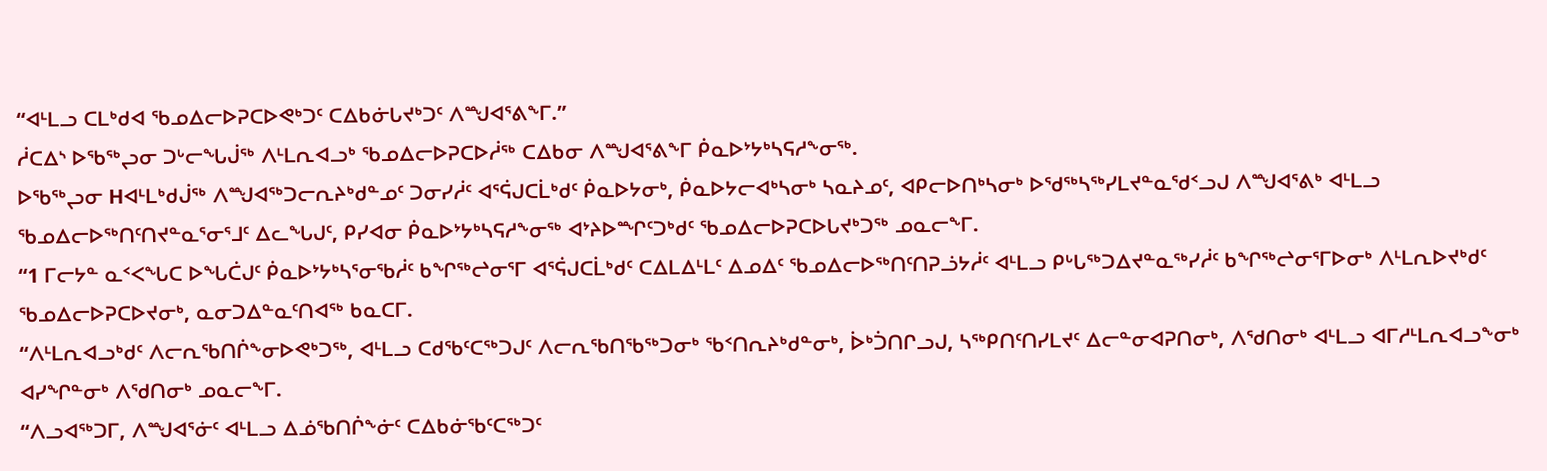“ᐊᒻᒪᓗ ᑕᒪᒃᑯᐊ ᖃᓄᐃᓕᐅᕈᑕᐅᕙᒃᑐᑦ ᑕᐃᑲᓃᒐᔪᒃᑐᑦ ᐱᙳᐊᕐᕕᖕᒥ.”
ᓲᑕᐃᔅ ᐅᖃᖅᖢᓂ ᑐᒡᓕᖓᒎᖅ ᐱᒻᒪᕆᐊᓗᒃ ᖃᓄᐃᓕᐅᕈᑕᐅᓲᖅ ᑕᐃᑲᓂ ᐱᙳᐊᕐᕕᖕᒥ ᑮᓇᐅᔾᔭᒃᓴᕋᓱᖕᓂᖅ.
ᐅᖃᖅᖢᓂ Hᐊᒻᒪᒃᑯᒎᖅ ᐱᙳᐊᖅᑐᓕᕆᔨᒃᑯᓐᓄᑦ ᑐᓂᓯᓲᑦ ᐊᕐᕌᒍᑕᒫᒃᑯᑦ ᑮᓇᐅᔭᓂᒃ, ᑮᓇᐅᔭᓕᐊᒃᓴᓂᒃ ᓴᓇᔨᓄᑦ, ᐊᑭᓕᐅᑎᒃᓴᓂᒃ ᐅᖁᖅᓴᖅᓯᒪᔪᓐᓇᖁᑉᓗᒍ ᐱᙳᐊᕐᕕᒃ ᐊᒻᒪᓗ ᖃᓄᐃᓕᐅᖅᑎᑦᑎᔪᓐᓇᕐᓂᕐᒧᑦ ᐃᓚᖓᒍᑦ, ᑭᓯᐊᓂ ᑮᓇᐅᔾᔭᒃᓴᕋᓱᖕᓂᖅ ᐊᔾᔨᐅᙱᑦᑐᒃᑯᑦ ᖃᓄᐃᓕᐅᕈᑕᐅᒐᔪᒃᑐᖅ ᓄᓇᓕᖕᒥ.
“1 ᒥᓕᔭᓐ ᓇᑉᐸᖓᑕ ᐅᖓᑖᒍᑦ ᑮᓇᐅᔾᔭᒃᓴᕐᓂᖃᓲᑦ ᑲᖏᖅᖠᓂᕐᒥ ᐊᕐᕌᒍᑕᒫᒃᑯᑦ ᑕᐃᒪᐃᒻᒪᑦ ᐃᓄᐃᑦ ᖃᓄᐃᓕᐅᖅᑎᑦᑎᕈᓘᔭᓲᑦ ᐊᒻᒪᓗ ᑭᒡᒐᖅᑐᐃᔪᓐᓇᖅᓯᓲᑦ ᑲᖏᖅᖠᓂᕐᒥᐅᓂᒃ ᐱᒻᒪᕆᐅᔪᒃᑯᑦ ᖃᓄᐃᓕᐅᕈᑕᐅᔪᓂᒃ, ᓇᓂᑐᐃᓐᓇᑦᑎᐊᖅ ᑲᓇᑕᒥ.
“ᐱᒻᒪᕆᐊᓗᒃᑯᑦ ᐱᓕᕆᖃᑎᒌᖕᓂᐅᕙᒃᑐᖅ, ᐊᒻᒪᓗ ᑕᑯᖃᑦᑕᖅᑐᒍᑦ ᐱᓕᕆᖃᑎᖃᖅᑐᓂᒃ ᖃᑉᑎᕆᔨᒃᑯᓐᓂᒃ, ᐆᒃᑑᑎᒋᓗᒍ, ᓴᖅᑭᑎᑦᑎᓯᒪᔪᑦ ᐃᓕᓐᓂᐊᕈᑎᓂᒃ, ᐱᖁᑎᓂᒃ ᐊᒻᒪᓗ ᐊᒥᓱᒻᒪᕆᐊᓗᖕᓂᒃ ᐊᓯᖏᓐᓂᒃ ᐱᖁᑎᓂᒃ ᓄᓇᓕᖕᒥ.
“ᐱᓗᐊᖅᑐᒥ, ᐱᙳᐊᕐᓃᑦ ᐊᒻᒪᓗ ᐃᓅᖃᑎᒌᖕᓃᑦ ᑕᐃᑲᓃᖃᑦᑕᖅᑐᑦ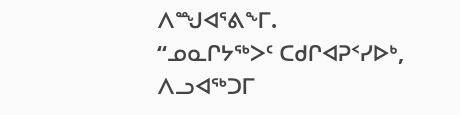ᐱᙳᐊᕐᕕᖕᒥ.
“ᓄᓇᒋᔭᖅᐳᑦ ᑕᑯᒋᐊᕈᑉᓯᐅᒃ, ᐱᓗᐊᖅᑐᒥ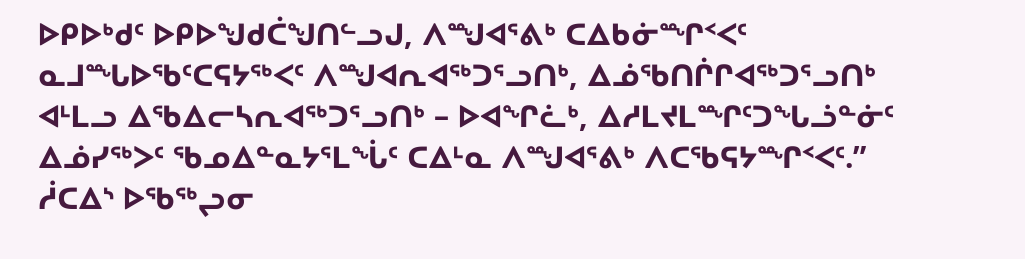ᐅᑭᐅᒃᑯᑦ ᐅᑭᐅᖑᑯᑖᖑᑎᓪᓗᒍ, ᐱᙳᐊᕐᕕᒃ ᑕᐃᑲᓃᙱᑉᐸᑦ ᓇᒧᙵᐅᖃᑦᑕᕋᔭᖅᐸᑦ ᐱᙳᐊᕆᐊᖅᑐᕐᓗᑎᒃ, ᐃᓅᖃᑎᒌᒋᐊᖅᑐᕐᓗᑎᒃ ᐊᒻᒪᓗ ᐃᖃᐃᓕᓴᕆᐊᖅᑐᕐᓗᑎᒃ – ᐅᐊᖏᓛᒃ, ᐃᓱᒪᔪᒪᙱᑦᑐᖓᓘᓐᓃᑦ ᐃᓅᓯᖅᐳᑦ ᖃᓄᐃᓐᓇᔭᕐᒪᖔᑦ ᑕᐃᒻᓇ ᐱᙳᐊᕐᕕᒃ ᐱᑕᖃᕋᔭᙱᑉᐸᑦ.”
ᓲᑕᐃᔅ ᐅᖃᖅᖢᓂ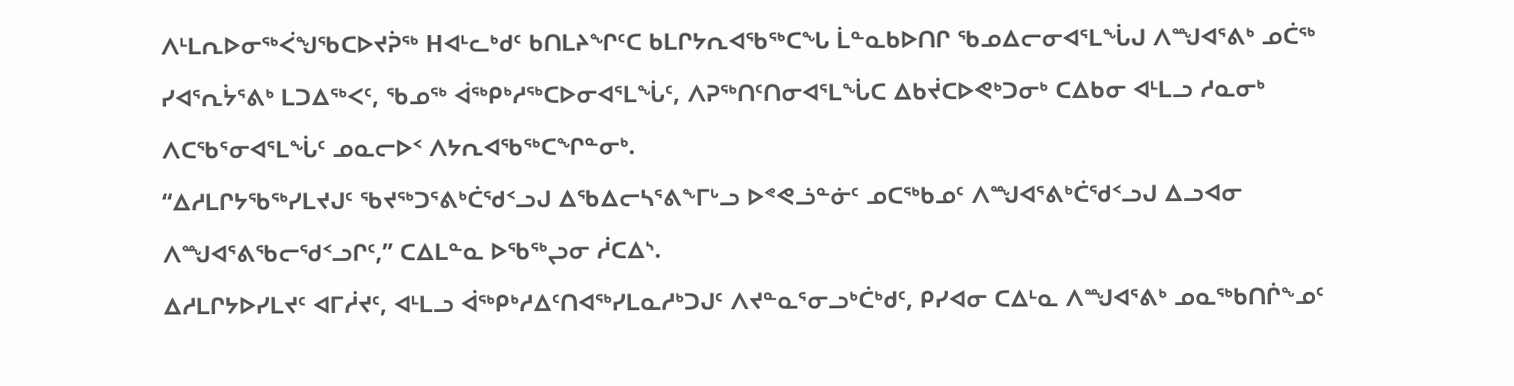ᐱᒻᒪᕆᐅᓂᖅᐹᖑᖃᑕᐅᔪᕉᖅ Hᐊᒻᓚᒃᑯᑦ ᑲᑎᒪᔨᖏᑦᑕ ᑲᒪᒋᔭᕆᐊᖃᖅᑕᖓ ᒫᓐᓇᑲᐅᑎᒋ ᖃᓄᐃᓕᓂᐊᕐᒪᖔᒍ ᐱᙳᐊᕐᕕᒃ ᓄᑖᖅ ᓯᐊᕐᕆᔮᕐᕕᒃ ᒪᑐᐃᖅᐸᑦ, ᖃᓄᖅ ᐋᖅᑭᒃᓱᖅᑕᐅᓂᐊᕐᒪᖔᑦ, ᐱᕈᖅᑎᑦᑎᓂᐊᕐᒪᖔᑕ ᐃᑲᔫᑕᐅᕙᒃᑐᓂᒃ ᑕᐃᑲᓂ ᐊᒻᒪᓗ ᓱᓇᓂᒃ ᐱᑕᖃᕐᓂᐊᕐᒪᖔᑦ ᓄᓇᓕᐅᑉ ᐱᔭᕆᐊᖃᖅᑕᖏᓐᓂᒃ.
“ᐃᓱᒪᒋᔭᖃᖅᓯᒪᔪᒍᑦ ᖃᔪᖅᑐᕐᕕᒃᑖᖁᑉᓗᒍ ᐃᖃᐃᓕᓴᕐᕕᖕᒥᒡᓗ ᐅᕝᕙᓘᓐᓃᑦ ᓄᑕᖅᑲᓄᑦ ᐱᙳᐊᕐᕕᒃᑖᖁᑉᓗᒍ ᐃᓗᐊᓂ ᐱᙳᐊᕐᕕᖃᓕᖁᑉᓗᒋᑦ,” ᑕᐃᒪᓐᓇ ᐅᖃᖅᖢᓂ ᓲᑕᐃᔅ.
ᐃᓱᒪᒋᔭᐅᓯᒪᔪᑦ ᐊᒥᓲᔪᑦ, ᐊᒻᒪᓗ ᐋᖅᑭᒃᓱᐃᑦᑎᐊᖅᓯᒪᓇᓱᒃᑐᒍᑦ ᐱᔪᓐᓇᕐᓂᓗᒃᑖᒃᑯᑦ, ᑭᓯᐊᓂ ᑕᐃᒻᓇ ᐱᙳᐊᕐᕕᒃ ᓄᓇᖅᑲᑎᒌᖕᓄᑦ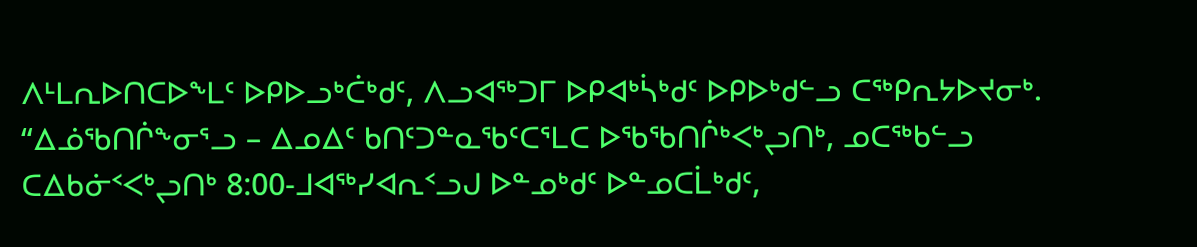ᐱᒻᒪᕆᐅᑎᑕᐅᖕᒪᑦ ᐅᑭᐅᓗᒃᑖᒃᑯᑦ, ᐱᓗᐊᖅᑐᒥ ᐅᑭᐊᒃᓵᒃᑯᑦ ᐅᑭᐅᒃᑯᓪᓗ ᑕᖅᑭᕆᔭᐅᔪᓂᒃ.
“ᐃᓅᖃᑎᒌᖕᓂᕐᓗ – ᐃᓄᐃᑦ ᑲᑎᑦᑐᓐᓇᖃᑦᑕᕐᒪᑕ ᐅᖃᖃᑎᒌᒃᐸᒃᖢᑎᒃ, ᓄᑕᖅᑲᓪᓗ ᑕᐃᑲᓃᑉᐸᒃᖢᑎᒃ 8:00-ᒧᐊᖅᓯᐊᕆᑉᓗᒍ ᐅᓐᓄᒃᑯᑦ ᐅᓐᓄᑕᒫᒃᑯᑦ,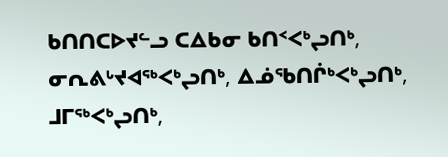ᑲᑎᑎᑕᐅᔪᓪᓗ ᑕᐃᑲᓂ ᑲᑎᑉᐸᒃᖢᑎᒃ, ᓂᕆᕕᒡᔪᐊᖅᐸᒃᖢᑎᒃ, ᐃᓅᖃᑎᒌᒃᐸᒃᖢᑎᒃ, ᒧᒥᖅᐸᒃᖢᑎᒃ,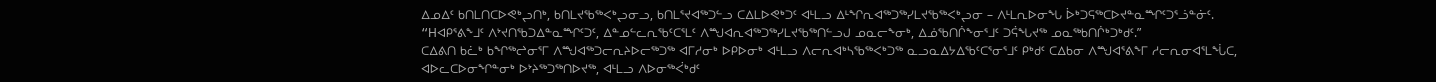ᐃᓄᐃᑦ ᑲᑎᒪᑎᑕᐅᕙᒃᖢᑎᒃ, ᑲᑎᒪᔪᖃᖅᐸᒃᖢᓂᓗ, ᑲᑎᒪᕐᔪᐊᖅᑐᓪᓗ ᑕᐃᒪᐅᕙᒃᑐᑦ ᐊᒻᒪᓗ ᐃᒻᖏᕆᐊᖅᑐᖅᓯᒪᔪᖃᖅᐸᒃᖢᓂ – ᐱᒻᒪᕆᐅᓂᖓ ᐆᒃᑐᕋᖅᑕᐅᔪᓐᓇᙱᑦᑐᕐᓘᓐᓃᑦ.
“Hᐊᑭᕐᕕᖕᒧᑦ ᐱᔾᔪᑎᖃᑐᐃᓐᓇᙱᑦᑐᑦ, ᐃᓐᓄᓪᓚᕆᖃᑦᑕᕐᒪᑦ ᐱᙳᐊᕆᐊᖅᑐᖅᓯᒪᔪᖃᖅᑎᓪᓗᒍ ᓄᓇᓕᖕᓂᒃ, ᐃᓅᖃᑎᒌᖕᓂᕐᒧᑦ ᑐᕌᖓᔪᖅ ᓄᓇᖅᑲᑎᒌᒃᑐᒃᑯᑦ.”
ᑕᐃᕕᑎ ᑲᓛᒃ ᑲᖏᖅᖠᓂᕐᒥ ᐱᙳᐊᖅᑐᓕᕆᔨᐅᓕᖅᑐᖅ ᐊᒥᓱᓂᒃ ᐅᑭᐅᓂᒃ ᐊᒻᒪᓗ ᐱᓕᕆᐊᒃᓴᖃᖅᐸᒃᑐᖅ ᓇᓗᓇᐃᔭᐃᖃᑦᑕᕐᓂᕐᒧᑦ ᑭᒃᑯᑦ ᑕᐃᑲᓂ ᐱᙳᐊᕐᕕᖕᒥ ᓱᓕᕆᓂᐊᕐᒪᖔᑕ, ᐊᐅᓚᑕᐅᓂᖏᓐᓂᒃ ᐅᔾᔨᖅᑐᖅᑎᐅᔪᖅ, ᐊᒻᒪᓗ ᐱᐅᓂᖅᐹᒃᑯᑦ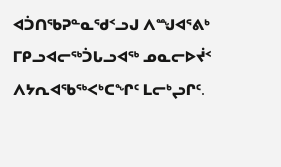ᐊᑑᑎᖃᕈᓐᓇᖁᑉᓗᒍ ᐱᙳᐊᕐᕕᒃ ᒥᑭᓗᐊᓕᖅᑑᒐᓗᐊᖅ ᓄᓇᓕᐅᔫᑉ ᐱᔭᕆᐊᖃᖅᐸᒃᑕᖏᑦ ᒪᓕᒃᖢᒋᑦ.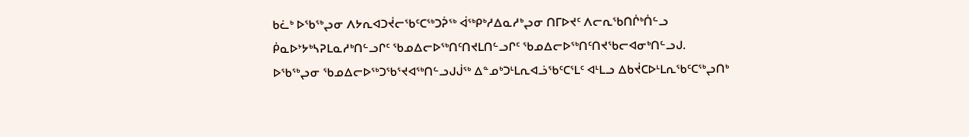ᑲᓛᒃ ᐅᖃᖅᖢᓂ ᐱᔭᕆᐊᑐᔫᓕᖃᑦᑕᖅᑐᕉᖅ ᐋᖅᑭᒃᓱᐃᓇᓱᒃᖢᓂ ᑎᒥᐅᔪᑦ ᐱᓕᕆᖃᑎᒌᒃᑏᓪᓗ ᑮᓇᐅᔾᔭᒃᓴᕈᒪᓇᓱᒃᑎᓪᓗᒋᑦ ᖃᓄᐃᓕᐅᖅᑎᑦᑎᔪᒪᑎᓪᓗᒋᑦ ᖃᓄᐃᓕᐅᖅᑎᑦᑎᔪᖃᓕᐊᓂᒃᑎᓪᓗᒍ.
ᐅᖃᖅᖢᓂ ᖃᓄᐃᓕᐅᖅᑐᖃᕐᔪᐊᖅᑎᓪᓗᒍᒎᖅ ᐃᓐᓄᒃᑐᒻᒪᕆᐊᓘᖃᑦᑕᕐᒪᑦ ᐊᒻᒪᓗ ᐃᑲᔫᑕᐅᒻᒪᕆᖃᑦᑕᖅᖢᑎᒃ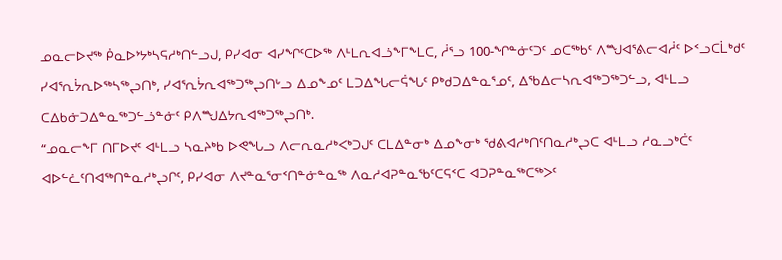ᓄᓇᓕᐅᔪᖅ ᑮᓇᐅᔾᔭᒃᓴᕋᓱᒃᑎᓪᓗᒍ, ᑭᓯᐊᓂ ᐊᓯᖏᑦᑕᐅᖅ ᐱᒻᒪᕆᐊᓘᖕᒥᖕᒪᑕ, ᓲᕐᓗ 100-ᖏᓐᓃᑦᑐᑦ ᓄᑕᖅᑲᑦ ᐱᙳᐊᕐᕕᓕᐊᓲᑦ ᐅᑉᓗᑕᒫᒃᑯᑦ ᓯᐊᕐᕆᔮᕆᐅᖅᓴᖅᖢᑎᒃ, ᓯᐊᕐᕆᔮᕆᐊᖅᑐᖅᖢᑎᒡᓗ ᐃᓄᖕᓄᑦ ᒪᑐᐃᖓᓕᕌᖓᑦ ᑭᒃᑯᑐᐃᓐᓇᕐᓄᑦ, ᐃᖃᐃᓕᓴᕆᐊᖅᑐᖅᑐᓪᓗ, ᐊᒻᒪᓗ ᑕᐃᑲᓃᑐᐃᓐᓇᖅᑐᓪᓘᓐᓃᑦ ᑭᐱᙳᐃᔭᕆᐊᖅᑐᖅᖢᑎᒃ.
“ᓄᓇᓕᖕᒥ ᑎᒥᐅᔪᑦ ᐊᒻᒪᓗ ᓴᓇᔨᒃᑲ ᐅᕙᖓᓗ ᐱᓕᕆᓇᓱᒃᐸᒃᑐᒍᑦ ᑕᒪᐃᓐᓂᒃ ᐃᓄᖕᓂᒃ ᖁᕕᐊᓱᒃᑎᑦᑎᓇᓱᒃᖢᑕ ᐊᒻᒪᓗ ᓱᓇᓗᒃᑖᑦ ᐊᐅᓪᓛᑦᑎᐊᖅᑎᓐᓇᓱᒃᖢᒋᑦ, ᑭᓯᐊᓂ ᐱᔪᓐᓇᕐᓂᑉᑎᓐᓃᓐᓇᖅ ᐱᓇᓱᐊᕈᓐᓇᖃᑦᑕᕋᑉᑕ ᐊᑐᕈᓐᓇᖅᑕᖅᐳᑦ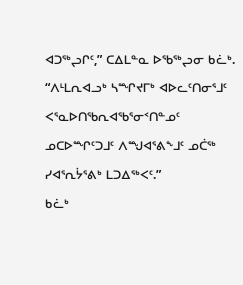ᐊᑐᖅᖢᒋᑦ,” ᑕᐃᒪᓐᓇ ᐅᖃᖅᖢᓂ ᑲᓛᒃ.
“ᐱᒻᒪᕆᐊᓗᒃ ᓴᙱᔪᒥᒃ ᐊᐅᓚᑦᑎᓂᕐᒧᑦ ᐸᕐᓇᐅᑎᖃᕆᐊᖃᕐᓂᑉᑎᓐᓄᑦ ᓄᑕᐅᙱᑦᑐᒧᑦ ᐱᙳᐊᕐᕕᖕᒧᑦ ᓄᑖᖅ ᓯᐊᕐᕆᔮᕐᕕᒃ ᒪᑐᐃᖅᐸᑦ.”
ᑲᓛᒃ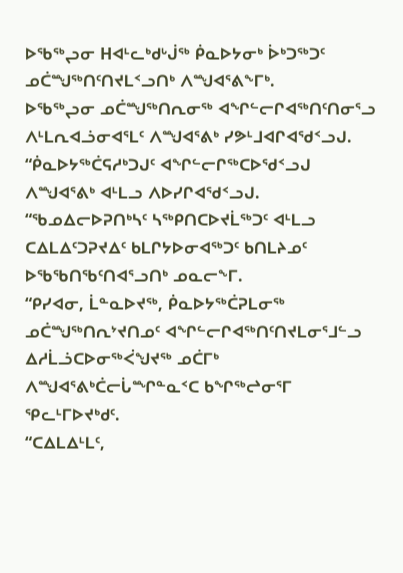ᐅᖃᖅᖢᓂ Hᐊᒻᓚᒃᑯᒡᒎᖅ ᑮᓇᐅᔭᓂᒃ ᐆᒃᑐᖅᑐᑦ ᓄᑖᙳᖅᑎᑦᑎᔪᒪᑉᓗᑎᒃ ᐱᙳᐊᕐᕕᖕᒥᒃ.
ᐅᖃᖅᖢᓂ ᓄᑖᙳᖅᑎᕆᓂᖅ ᐊᖏᓪᓕᒋᐊᖅᑎᑦᑎᓂᕐᓗ ᐱᒻᒪᕆᐊᓘᓂᐊᕐᒪᑦ ᐱᙳᐊᕐᕕᒃ ᓯᕗᒻᒧᐊᒋᐊᖁᑉᓗᒍ.
“ᑮᓇᐅᔭᖅᑖᕋᓱᒃᑐᒍᑦ ᐊᖏᓪᓕᒋᖅᑕᐅᖁᑉᓗᒍ ᐱᙳᐊᕐᕕᒃ ᐊᒻᒪᓗ ᐱᐅᓯᒋᐊᖁᑉᓗᒍ.
“ᖃᓄᐃᓕᐅᕈᑎᒃᓴᑦ ᓴᖅᑭᑎᑕᐅᔪᒫᖅᑐᑦ ᐊᒻᒪᓗ ᑕᐃᒪᐃᑦᑐᕈᔪᐃᑦ ᑲᒪᒋᔭᐅᓂᐊᖅᑐᑦ ᑲᑎᒪᔨᓄᑦ ᐅᖃᖃᑎᖃᑦᑎᐊᕐᓗᑎᒃ ᓄᓇᓕᖕᒥ.
“ᑭᓯᐊᓂ, ᒫᓐᓇᐅᔪᖅ, ᑮᓇᐅᔭᖅᑖᕈᒪᓂᖅ ᓄᑖᙳᖅᑎᕆᔾᔪᑎᓄᑦ ᐊᖏᓪᓕᒋᐊᖅᑎᑦᑎᔪᒪᓂᕐᒧᓪᓗ ᐃᓱᒫᓘᑕᐅᓂᖅᐹᖑᔪᖅ ᓄᑖᒥᒃ ᐱᙳᐊᕐᕕᒃᑖᓕᒑᙱᓐᓇᑉᑕ ᑲᖏᖅᖠᓂᕐᒥ ᕿᓚᒻᒥᐅᔪᒃᑯᑦ.
“ᑕᐃᒪᐃᒻᒪᑦ,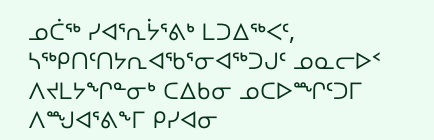ᓄᑖᖅ ᓯᐊᕐᕆᔮᕐᕕᒃ ᒪᑐᐃᖅᐸᑦ, ᓴᖅᑭᑎᑦᑎᔭᕆᐊᖃᕐᓂᐊᖅᑐᒍᑦ ᓄᓇᓕᐅᑉ ᐱᔪᒪᔭᖏᓐᓂᒃ ᑕᐃᑲᓂ ᓄᑕᐅᙱᑦᑐᒥ ᐱᙳᐊᕐᕕᖕᒥ ᑭᓯᐊᓂ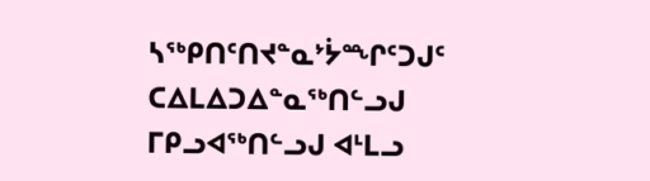ᓴᖅᑭᑎᑦᑎᔪᓐᓇᔾᔮᙱᑦᑐᒍᑦ ᑕᐃᒪᐃᑐᐃᓐᓇᖅᑎᓪᓗᒍ ᒥᑭᓗᐊᖅᑎᓪᓗᒍ ᐊᒻᒪᓗ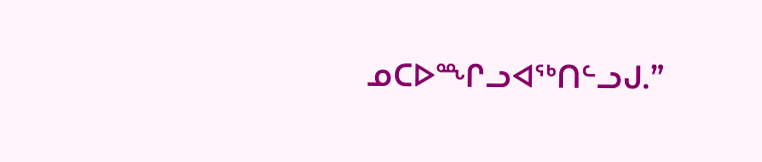ᓄᑕᐅᙱᓗᐊᖅᑎᓪᓗᒍ.”